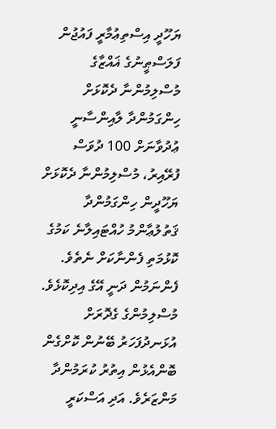ޔަހޫދީ އިސްތިޢުމާރީ ފައުޖުން ފަލަސްޠީނުގެ ޣައްޒާގެ މުސްލިމުންނާ ދެކޮޅަށް ހިންގަމުންދާ ލާއިންސާނީ ޢުދުވާނަށް 100 ދުވަސް ފުރޭއިރު، މުސްލިމުންނާ ދެކޮޅަށް ޔަހޫދީން ހިންގަމުންދާ ޤަތުލުޢާންމު ހުއްޓައިލާނެ ކަމުގެ ކޮޅުމަތި ފެންނާކަށް ނެތެވެ. ފެންނަމުން ދަނީ އޭގެ އިދިކޮޅެވެ. މުސްލިމުންގެ ގެދޮރަށް އުޅަނދުފަހަރު ބޭނުން ކޮށްގެން ބޮންއެޅުން އިތުރު ކުރަމުންދާ މަންޒަރެވެ. އަދި އަސްކަރީ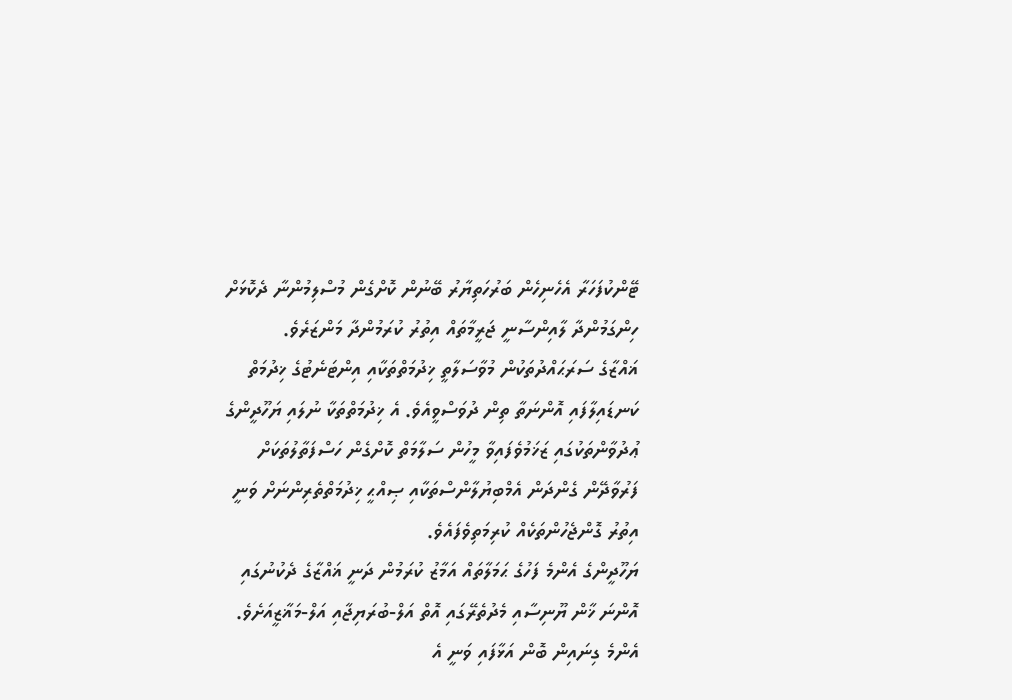ޓޭންކުފަހަރާ އެހެނިހެން ބަރުހަތިޔާރު ބޭނުން ކޮށްގެން މުސްލިމުންނާ ދެކޮޅަށް ހިންގަމުންދާ ލާއިންސާނީ ޖަރީމާތައް އިތުރު ކުރަމުންދާ މަންޒަރެވެ.
ޣައްޒާގެ ސަރަޙައްދުތަކުން މުވާސަލާތީ ޚިދުމަތްތަކާއި އިންޓަނެޓުގެ ޚިދުމަތް ކަނޑައިލާފައި އޮންނަތާ ތިން ދުވަސްވީއެވެ. އެ ޚިދުމަތްތަކާ ނުލައި ޔަހޫދީންގެ ޢުދުވާންތަކުގައި ޒަޚަމުވެފައިވާ މީހުން ސަލާމަތް ކޮށްގެން ހަސްފަތާލުތަކަށް ފަރުވާދޭން ގެންދަން އެމްބިޔުލާންސްތަކާއި ޞިއްޙީ ޚިދުމަތްތެރިންނަށް ވަނީ އިތުރު ގޮންޖެހުންތަކެއް ކުރިމަތިވެފައެވެ.
ޔަހޫދީންގެ އެންމެ ފަހުގެ ޙަމަލާތައް އަމާޒު ކުރަމުން ދަނީ ޣައްޒާގެ ދެކުނުގައި އޮންނަ ޚާން ޔޫނިސާއި މެދުތެރޭގައި އޮތް އަލް-ބުރަޔިޖާއި އަލް-މަޣާޒީއަށެވެ. އެންމެ ގިނައިން ބޮން އަޅާފައި ވަނީ އެ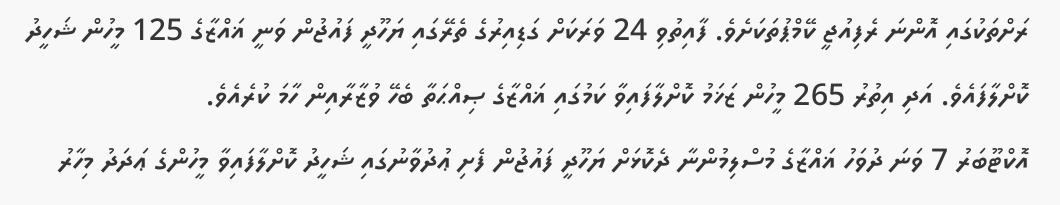ރަށްތަކުގައި އޮންނަ ރެފިއުޖީ ކޭމްޕުތަކަށެވެ. ފާއިތުވި 24 ވަރަކަށް ގަޑިއިރުގެ ތެރޭގައި ޔަހޫދީ ފައުޖުން ވަނީ ޣައްޒާގެ 125 މީހުން ޝަހީދު ކޮށްލާފައެވެ. އަދި އިތުރު 265 މީހުން ޒަޚަމު ކޮށްލާފައިވާ ކަމުގައި ޣައްޒާގެ ޞިއްޙަތާ ބެހޭ ވުޒާރާއިން ހާމަ ކުރެއެވެ.
އޮކްޓޫބަރު 7 ވަނަ ދުވަހު ޣައްޒާގެ މުސްލިމުންނާ ދެކޮޅަށް ޔަހޫދީ ފައުޖުން ފެށި ޢުދުވާނުގައި ޝަހީދު ކޮށްލާފައިވާ މީހުންގެ ޢަދަދު މިހާރު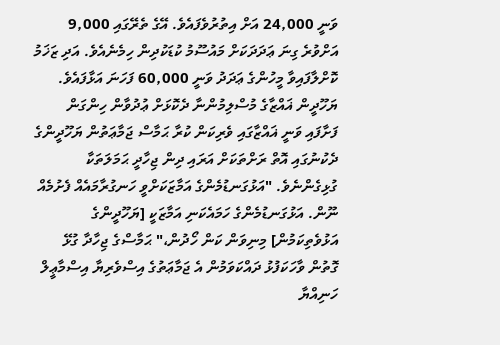ވަނީ 24,000 އަށް އިތުރުވެފައެވެ. އޭގެ ތެރޭގައި 9,000 އަށްވުރެ ގިނަ ޢަދަދަކަށް މައުސޫމު ކުޑަކުދިން ހިމެނެއެވެ. އަދި ޒަޚަމު ކޮށްލާފައިވާ މީހުންގެ ޢަދަދު ވަނީ 60,000 ފަހަނަ އަޅާފައެވެ.
ޔަހޫދީން ޣައްޒާގެ މުސްލިމުންނާ ދެކޮޅަށް ޢުދުވާން ހިންގަން ފަށާފައި ވަނީ ޣައްޒާގައި ވެރިކަން ކުރާ ޙަމާސް ޖަމާޢަތުން ޔަހޫދީންގެ ދެކުނުގައި އޮތް ރަށްތަކަށް އަރައި ދިން ޖިހާދީ ޙަމަލަތަކާ ގުޅިގެންނެވެ. "އަޅުގަނޑުމެންގެ އަމާޒަކަށްވީ ހަނގުރާމައެއް ފެށުމެއް ނޫން. އަޅުގަނޑުމެންގެ ހަމައެކަނި އަމާޒަކީ [ޔަހޫދީންގެ އަޅުވެތިކަމުން] މިނިވަން ކަން ހޯދުން،" ޙަމާސްގެ ޖިހާދާ ގުޅޭ ގޮތުން ވާހަކަފުޅު ދައްކަވަމުން އެ ޖަމާޢަތުގެ އިސްވެރިޔާ އިސްމާޢީލް ހަނިއްޔާ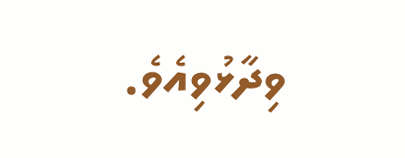ވިދާޅުވިއެވެ.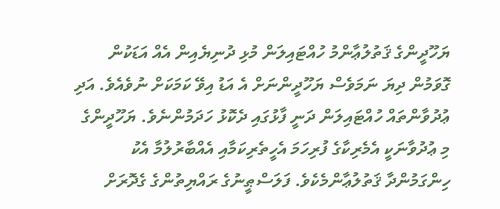ޔަހޫދީންގެ ޤަތުލުޢާންމު ހުއްޓައިލަން މުޅި ދުނިޔެއިން އެއް އަޑަކުން ގޮވަމުން ދިޔަ ނަމަވެސް ޔަހޫދީންނަށް އެ އަޑު އިވޭ ކަމަކަށް ނުވެއެވެ. އަދި ޢުދުވާންތައް ހުއްޓައިލަން ދަނީ ފާޅުގައި ދެކޮޅު ހަދަމުންނެވެ. ޔަހޫދީންގެ މި ޢުދުވާނަކީ އެމެރިކާގެ ފުރިހަމަ އެހީތެރިކަމާއި އެއްބާރުލުމާ އެކު ހިންގަމުންދާ ޤަތުލުޢާންމެކެވެ. ފަލަސްޠީނުގެ ރައްޔިތުންގެ ގެދޮރަށް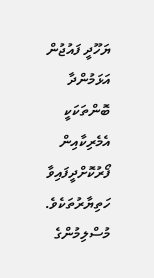ޔަހޫދީ ފައުޖުން އަޅަމުންދާ ބޮންތަކަކީ އެމެރިކާއިން ފޯރުކޮށްދީފައިވާ ހަތިޔާރުތަކެވެ.
މުސްލިމުންގެ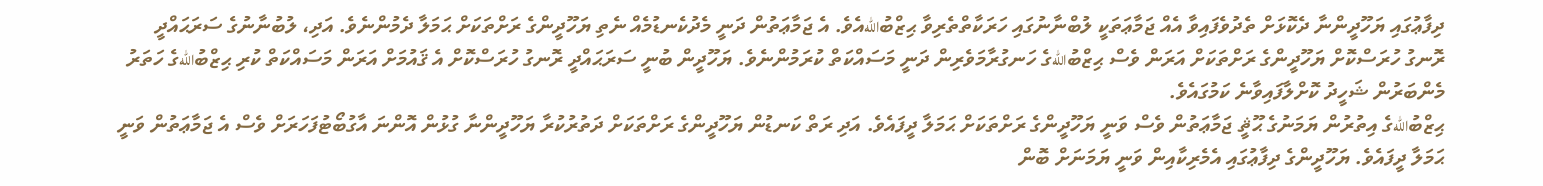ދިފާޢުގައި ޔަހޫދީންނާ ދެކޮޅަށް ތެދުވެފައިވާ އެއް ޖަމާޢަތަކީ ލުބްނާނުގައި ހަރަކާތްތެރިވާ ޙިޒްބުاللهއެވެ. އެ ޖަމާޢަތުން ދަނީ މެދުކެނޑުމެއް ނެތި ޔަހޫދީންގެ ރަށްތަކަށް ޙަމަލާ ދެމުންނެވެ. އަދި، ލުބުނާނުގެ ސަރަޙައްދީ ރޮނގު ހުރަސްކޮށް ޔަހޫދީންގެ ރަށްތަކަށް އަރަން ވެސް ޙިޒްބުاللهގެ ހަނގުރާމަވެރިން ދަނީ މަސައްކަތް ކުރަމުންނެވެ. ޔަހޫދީން ބުނީ ސަރަޙައްދީ ރޮނގު ހުރަސްކޮށް އެ ޤައުމަށް އަރަން މަސައްކަތް ކުރި ޙިޒްބުاللهގެ ހަތަރު މެންބަރުން ޝަހީދު ކޮށްލާފައިވާނެ ކަމުގައެވެ.
ޙިޒްބުاللهގެ އިތުރުން ޔަމަނުގެ ޙޫޘީ ޖަމާޢަތުން ވެސް ވަނީ ޔަހޫދީންގެ ރަށްތަކަށް ޙަމަލާ ދީފައެވެ. އަދި ރަތް ކަނޑުން ޔަހޫދީންގެ ރަށްތަކަށް ދަތުރުކުރާ ޔަހޫދީންނާ ގުޅުން އޮންނަ އާގުބޯޓުފަހަރަށް ވެސް އެ ޖަމާޢަތުން ވަނީ ޙަމަލާ ދީފައެވެ. ޔަހޫދީންގެ ދިފާޢުގައި އެމެރިކާއިން ވަނީ ޔަމަނަށް ބޮން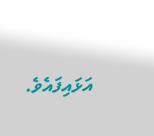އަޅައިފައެވެ.